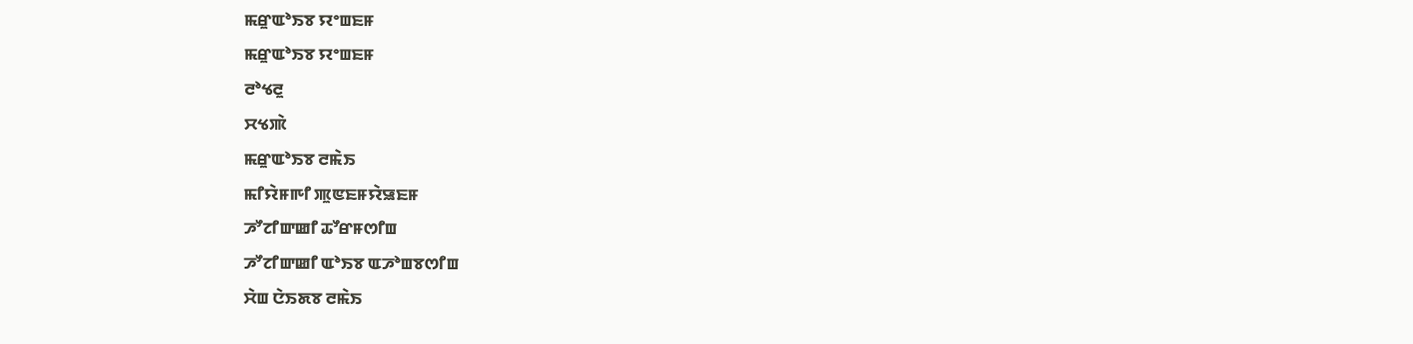ꯃꯔꯨꯑꯣꯏꯕ ꯌꯦꯡꯐꯝ
ꯃꯔꯨꯑꯣꯏꯕ ꯌꯦꯡꯐꯝ
ꯂꯣꯠꯂꯨ
ꯆꯠꯄꯥ
ꯃꯔꯨꯑꯣꯏꯕ ꯂꯃꯥꯏ
ꯃꯤꯌꯥꯝꯒꯤ ꯄꯨꯟꯐꯝꯌꯥꯎꯐꯝ
ꯍꯧꯖꯤꯛꯀꯤ ꯊꯧꯔꯝꯁꯤꯡ
ꯍꯧꯖꯤꯛꯀꯤ ꯑꯣꯏꯕ ꯑꯍꯣꯡꯕꯁꯤꯡ
ꯆꯥꯡ ꯅꯥꯏꯗꯕ ꯂꯃꯥꯏ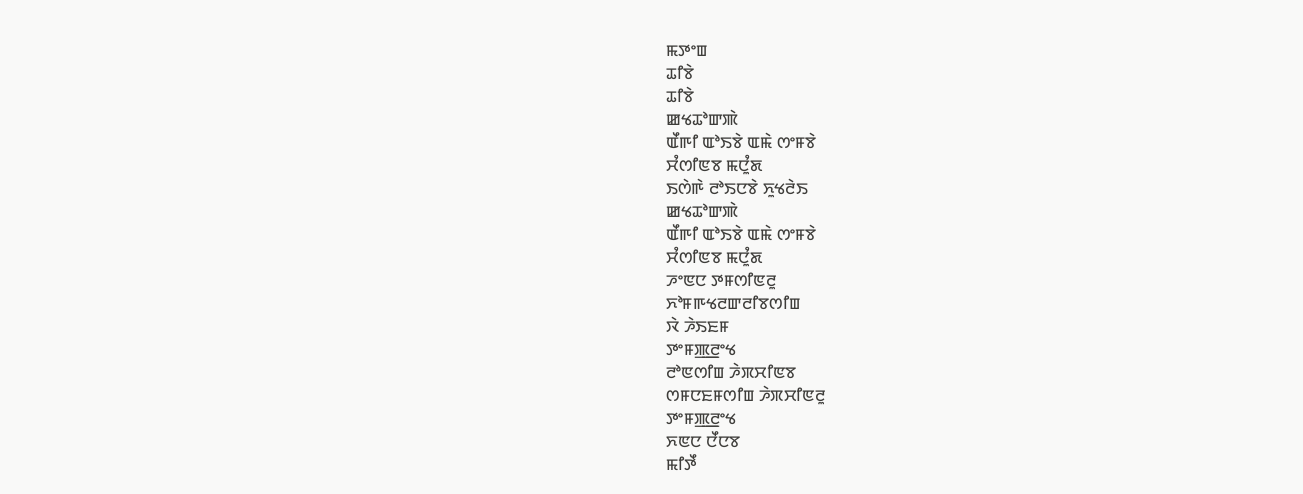ꯃꯇꯦꯡ
ꯊꯤꯕꯥ
ꯊꯤꯕꯥ
ꯀꯠꯊꯣꯛꯄꯥ
ꯑꯩꯒꯤ ꯑꯣꯏꯕꯥ ꯑꯃꯥ ꯁꯦꯝꯕꯥ
ꯆꯪꯁꯤꯟꯕ ꯃꯅꯨꯪꯗ
ꯏꯁꯥꯒꯥ ꯂꯣꯏꯅꯕꯥ ꯈꯨꯠꯂꯥꯏ
ꯀꯠꯊꯣꯛꯄꯥ
ꯑꯩꯒꯤ ꯑꯣꯏꯕꯥ ꯑꯃꯥ ꯁꯦꯝꯕꯥ
ꯆꯪꯁꯤꯟꯕ ꯃꯅꯨꯪꯗ
ꯍꯦꯟꯅ ꯇꯝꯁꯤꯟꯂꯨ
ꯈꯣꯝꯒꯠꯂꯛꯂꯤꯕꯁꯤꯡ
ꯋꯥ ꯍꯥꯏꯐꯝ
ꯇꯦꯝꯄ꯭ꯂꯦꯠ
ꯂꯣꯟꯁꯤꯡ ꯍꯥꯞꯆꯤꯟꯕ
ꯁꯝꯅꯐꯝꯁꯤꯡ ꯍꯥꯞꯆꯤꯟꯂꯨ
ꯇꯦꯝꯄ꯭ꯂꯦꯠ
ꯈꯟꯅ ꯅꯩꯅꯕ
ꯃꯤꯇꯩ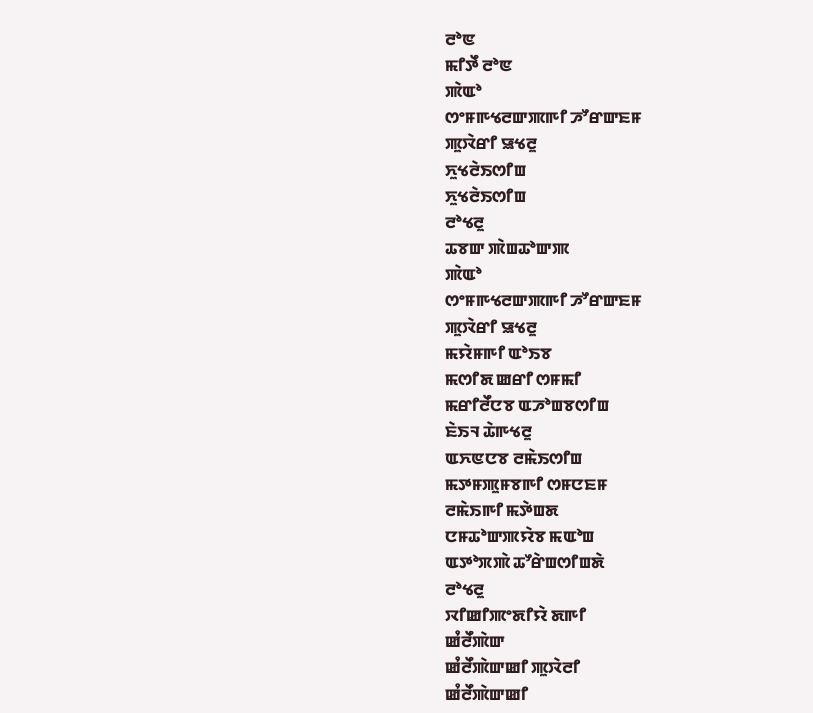ꯂꯣꯟ
ꯃꯤꯇꯩ ꯂꯣꯟ
ꯄꯥꯑꯣ
ꯁꯦꯝꯒꯠꯂꯛꯄꯒꯤ ꯍꯧꯔꯛꯐꯝ
ꯄꯨꯋꯥꯔꯤ ꯎꯠꯂꯨ
ꯈꯨꯠꯂꯥꯏꯁꯤꯡ
ꯈꯨꯠꯂꯥꯏꯁꯤꯡ
ꯂꯣꯠꯂꯨ
ꯊꯕꯛ ꯄꯥꯡꯊꯣꯛꯄ
ꯄꯥꯑꯣ
ꯁꯦꯝꯒꯠꯂꯛꯄꯒꯤ ꯍꯧꯔꯛꯐꯝ
ꯄꯨꯋꯥꯔꯤ ꯎꯠꯂꯨ
ꯃꯌꯥꯝꯒꯤ ꯑꯣꯏꯕ
ꯃꯁꯤꯗ ꯀꯔꯤ ꯁꯝꯃꯤ
ꯃꯔꯤꯂꯩꯅꯕ ꯑꯍꯣꯡꯕꯁꯤꯡ
ꯐꯥꯏꯜ ꯊꯥꯒꯠꯂꯨ
ꯑꯈꯟꯅꯕ ꯂꯃꯥꯏꯁꯤꯡ
ꯃꯇꯝꯄꯨꯝꯕꯒꯤ ꯁꯝꯅꯐꯝ
ꯂꯃꯥꯏꯒꯤ ꯃꯇꯥꯡꯗ
ꯅꯝꯊꯣꯛꯄꯌꯥꯕ ꯃꯑꯣꯡ
ꯑꯇꯣꯞꯄꯥ ꯊꯧꯔꯥꯡꯁꯤꯡꯗꯥ
ꯂꯣꯠꯂꯨ
ꯋꯤꯀꯤꯄꯦꯗꯤꯌꯥ ꯗꯒꯤ
ꯀꯪꯂꯩꯄꯥꯛ
ꯀꯪꯂꯩꯄꯥꯛꯀꯤ ꯄꯨꯋꯥꯂꯤ
ꯀꯪꯂꯩꯄꯥꯛꯀꯤ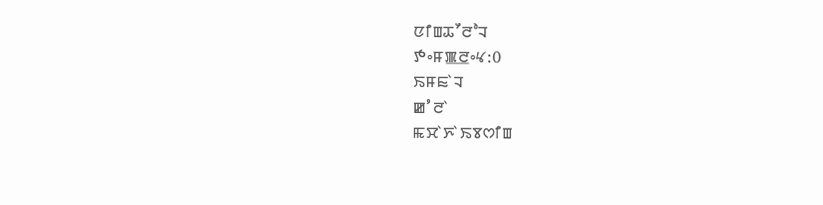ꯅꯤꯡꯊꯧꯂꯣꯜ
ꯇꯦꯝꯄ꯭ꯂꯦꯠ:0
ꯏꯝꯐꯥꯜ
ꯀꯪꯂꯥ
ꯃꯆꯥꯈꯥꯏꯕꯁꯤꯡ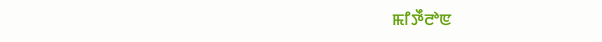ꯃꯤꯇꯩꯂꯣꯟ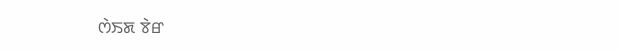ꯁꯥꯏꯗ ꯕꯥꯔ